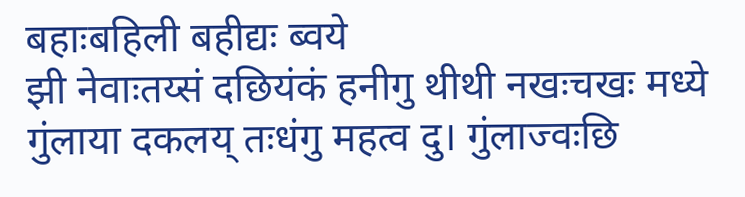बहाःबहिली बहीद्यः ब्वये
झी नेवाःतय्सं दछियंकं हनीगु थीथी नखःचखः मध्ये गुंलाया दकलय् तःधंगु महत्व दु। गुंलाज्वःछि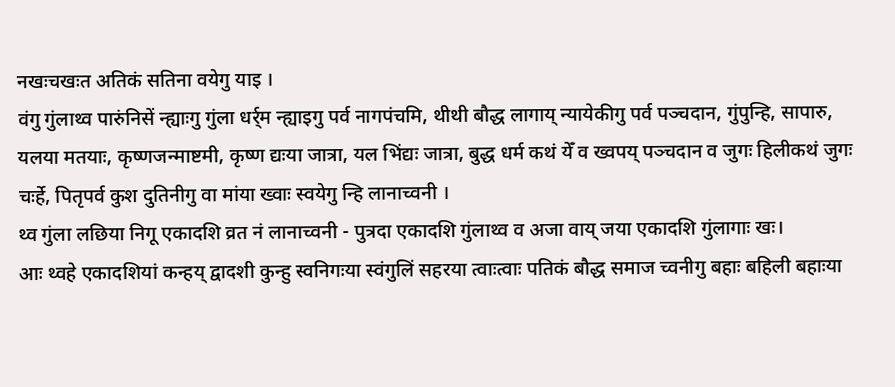नखःचखःत अतिकं सतिना वयेगु याइ ।
वंगु गुंलाथ्व पारुंनिसें न्ह्याःगु गुंला धर्र्म न्ह्याइगु पर्व नागपंचमि, थीथी बौद्ध लागाय् न्यायेकीगु पर्व पञ्चदान, गुंपुन्हि, सापारु, यलया मतयाः, कृष्णजन्माष्टमी, कृष्ण द्यःया जात्रा, यल भिंद्यः जात्रा, बुद्ध धर्म कथं येँ व ख्वपय् पञ्चदान व जुगः हिलीकथं जुगः चःर्हे, पितृपर्व कुश दुतिनीगु वा मांया ख्वाः स्वयेगु न्हि लानाच्वनी ।
थ्व गुंला लछिया निगू एकादशि व्रत नं लानाच्वनी - पुत्रदा एकादशि गुंलाथ्व व अजा वाय् जया एकादशि गुंलागाः खः।
आः थ्वहे एकादशियां कन्हय् द्वादशी कुन्हु स्वनिगःया स्वंगुलिं सहरया त्वाःत्वाः पतिकं बौद्ध समाज च्वनीगु बहाः बहिली बहाःया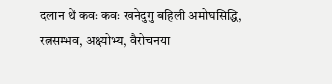दलान थें कवः कवः खनेदुगु बहिली अमोघसिद्धि, रत्नसम्भव, अक्ष्योभ्य, वैरोचनया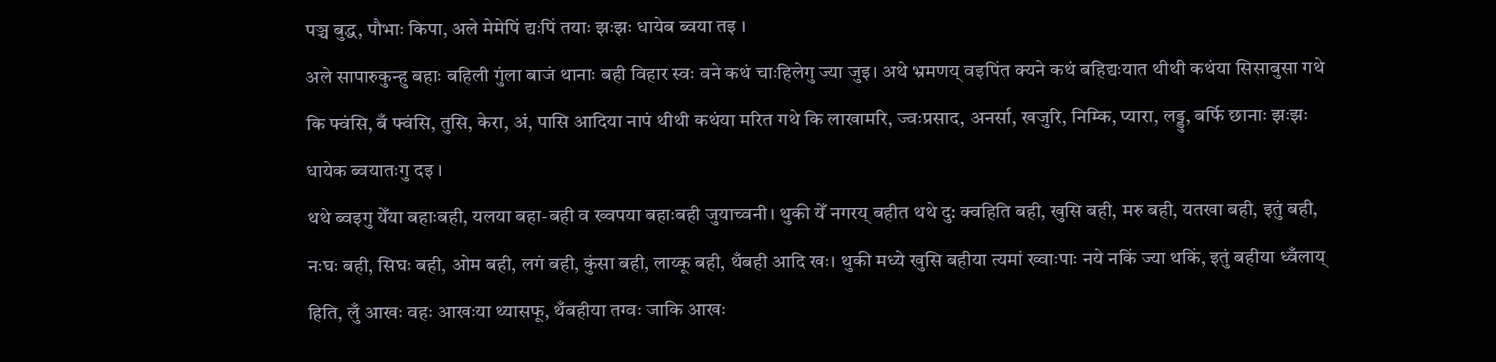पञ्च बुद्ध, पौभाः किपा, अले मेमेपिं द्यःपिं तयाः झःझः धायेब ब्वया तइ ।
अले सापारुकुन्हु बहाः बहिली गुंला बाजं थानाः बही विहार स्वः वने कथं चाःहिलेगु ज्या जुइ। अथे भ्रमणय् वइपिंत क्यने कथं बहिद्यःयात थीथी कथंया सिसाबुसा गथे कि फ्वंसि, बँ फ्वंसि, तुसि, केरा, अं, पासि आदिया नापं थीथी कथंया मरित गथे कि लाखामरि, ज्वःप्रसाद, अनर्सा, खजुरि, निम्कि, प्यारा, लड्डु, बर्फि छानाः झःझः धायेक ब्वयातःगु दइ ।
थथे ब्वइगु येँया बहाःबही, यलया बहा-बही व ख्वपया बहाःबही जुयाच्वनी। थुकी येँ नगरय् बहीत थथे दु: क्वहिति बही, खुसि बही, मरु बही, यतखा बही, इतुं बही, नःघः बही, सिघः बही, ओम बही, लगं बही, कुंसा बही, लाय्कू बही, थँबही आदि खः। थुकी मध्ये खुसि बहीया त्यमां ख्वाःपाः नये नकिं ज्या थकिं, इतुं बहीया ध्वँलाय् हिति, लुँ आखः वहः आखःया थ्यासफू, थँबहीया तग्वः जाकि आखः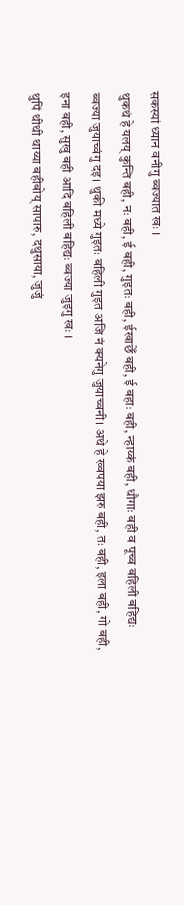सकस्यां ध्यान वनीगु ब्वज्यात खः ।
थुकथं हे यलय् कुन्ति बही, नः बही, ई बही, गुइतः बही, ईखाछेँ बही, ई बहाः बही, न्हाय्कं बही, धौगाः बही व पूच्व बहिली बहिद्यः ब्वज्या जुयाच्वंगु दइ। थुकी मध्ये गुइतः बहिली गुइत अजि नं क्यनेगु जुयाच्वनी। अथे हे ख्वपया झरु बही, तः बही, इला बही, गो बही, इना बही, सुखु बही आदि बहिली बहिद्यः ब्वज्या जुइगु खः ।
थुपिं थीथी थाय्या बहीबोय् सापारु, दथुसाया, जुजुं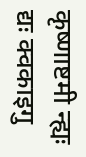कृष्णाष्टमी न्ह्यः द्यः क्वकाइगु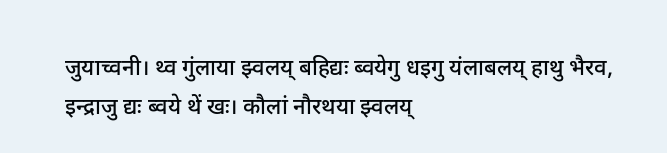जुयाच्वनी। थ्व गुंलाया झ्वलय् बहिद्यः ब्वयेगु धइगु यंलाबलय् हाथु भैरव, इन्द्राजु द्यः ब्वये थें खः। कौलां नौरथया झ्वलय्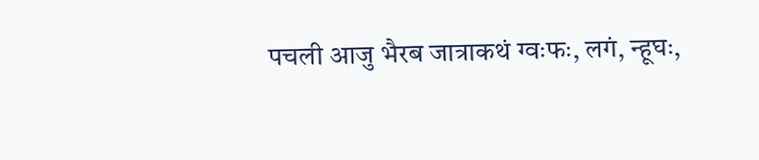पचली आजु भैरब जात्राकथं ग्वःफः, लगं, न्हूघः,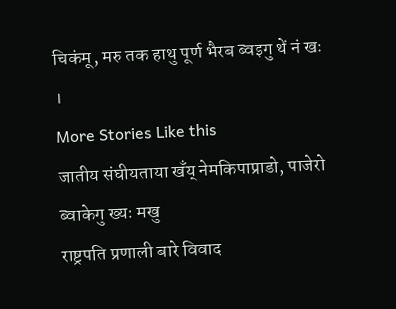चिकंमू, मरु तक हाथु पूर्ण भैरब ब्वइगु थें नं खः ।
More Stories Like this
जातीय संघीयताया खँय् नेमकिपाप्राडो, पाजेरो ब्वाकेगु ख्यः मखु
राष्ट्रपति प्रणाली बारे विवाद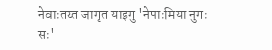नेवाःतय्त जागृत याइगु 'नेपाःमिया नुगः सः'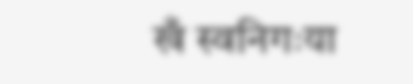खँ स्वनिगःया